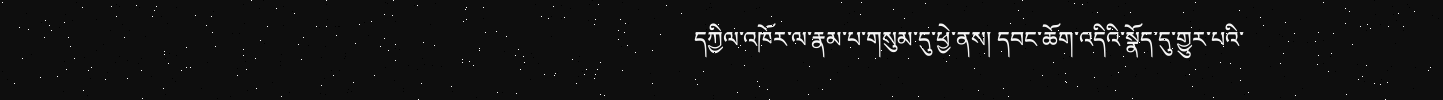དཀྱིལ་འཁོར་ལ་རྣམ་པ་གསུམ་དུ་ཕྱེ་ནས། དབང་ཆོག་འདིའི་སྣོད་དུ་གྱུར་པའི་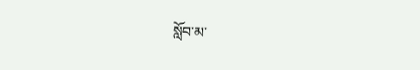སློབ་མ་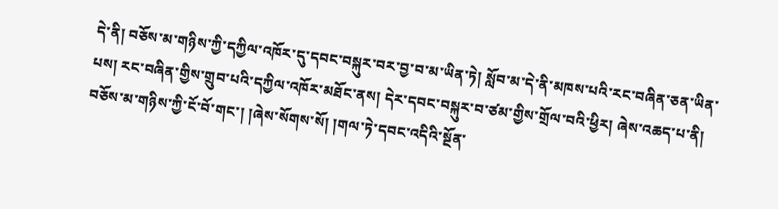དེ་ནི། བཅོས་མ་གཉིས་ཀྱི་དཀྱིལ་འཁོར་དུ་དབང་བསྐུར་བར་བྱ་བ་མ་ཡིན་ཏེ། སློབ་མ་དེ་ནི་མཁས་པའི་རང་བཞིན་ཅན་ཡིན་པས། རང་བཞིན་གྱིས་གྲུབ་པའི་དཀྱིལ་འཁོར་མཐོང་ནས། དེར་དབང་བསྐུར་བ་ཙམ་གྱིས་གྲོལ་བའི་ཕྱིར། ཞེས་འཆད་པ་ནི། བཅོས་མ་གཉིས་ཀྱི་ངོ་བོ་གང་། །ཞེས་སོགས་སོ། །གལ་ཏེ་དབང་འདིའི་སྔོན་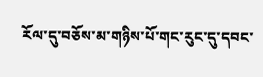རོལ་དུ་བཅོས་མ་གཉིས་པོ་གང་རུང་དུ་དབང་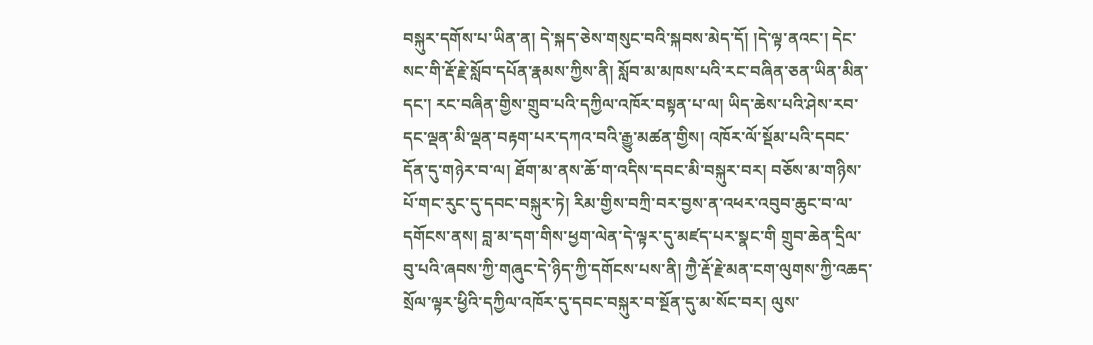བསྐུར་དགོས་པ་ཡིན་ན། དེ་སྐད་ཅེས་གསུང་བའི་སྐབས་མེད་དོ། །དེ་ལྟ་ནའང་། དེང་སང་གི་རྡོ་རྗེ་སློབ་དཔོན་རྣམས་ཀྱིས་ནི། སློབ་མ་མཁས་པའི་རང་བཞིན་ཅན་ཡིན་མིན་དང་། རང་བཞིན་གྱིས་གྲུབ་པའི་དཀྱིལ་འཁོར་བསྟན་པ་ལ། ཡིད་ཆེས་པའི་ཤེས་རབ་དང་ལྡན་མི་ལྡན་བརྟག་པར་དཀའ་བའི་རྒྱུ་མཚན་གྱིས། འཁོར་ལོ་སྡོམ་པའི་དབང་དོན་དུ་གཉེར་བ་ལ། ཐོག་མ་ནས་ཆོ་ག་འདིས་དབང་མི་བསྐུར་བར། བཅོས་མ་གཉིས་པོ་གང་རུང་དུ་དབང་བསྐུར་ཏེ། རིམ་གྱིས་བཀྲི་བར་བྱས་ན་འཕར་འབུབ་ཆུང་བ་ལ་དགོངས་ནས། བླ་མ་དག་གིས་ཕྱག་ལེན་དེ་ལྟར་དུ་མཛད་པར་སྣང་གི གྲུབ་ཆེན་དྲིལ་བུ་པའི་ཞབས་ཀྱི་གཞུང་དེ་ཉིད་ཀྱི་དགོངས་པས་ནི། ཀྱཻ་རྡོ་རྗེ་མན་ངག་ལུགས་ཀྱི་འཆད་སྲོལ་ལྟར་ཕྱིའི་དཀྱིལ་འཁོར་དུ་དབང་བསྐུར་བ་སྔོན་དུ་མ་སོང་བར། ལུས་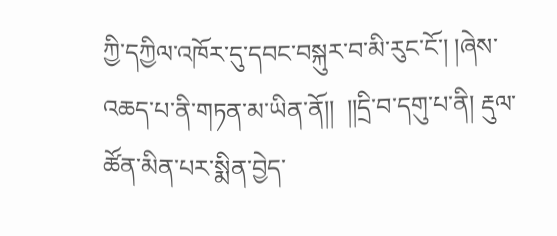ཀྱི་དཀྱིལ་འཁོར་དུ་དབང་བསྐུར་བ་མི་རུང་ངོ་། །ཞེས་འཆད་པ་ནི་གཏན་མ་ཡིན་ནོ།།  །།དྲི་བ་དགུ་པ་ནི། རྡུལ་ཚོན་མིན་པར་སྨིན་བྱེད་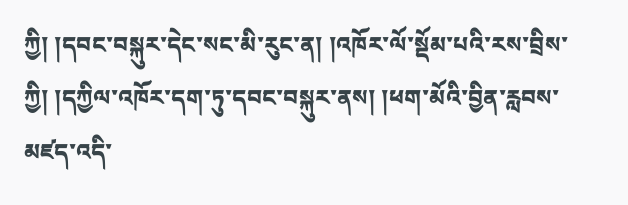ཀྱི། །དབང་བསྐུར་དེང་སང་མི་རུང་ན། །འཁོར་ལོ་སྡོམ་པའི་རས་བྲིས་ཀྱི། །དཀྱིལ་འཁོར་དག་ཏུ་དབང་བསྐུར་ནས། །ཕག་མོའི་བྱིན་རླབས་མཛད་འདི་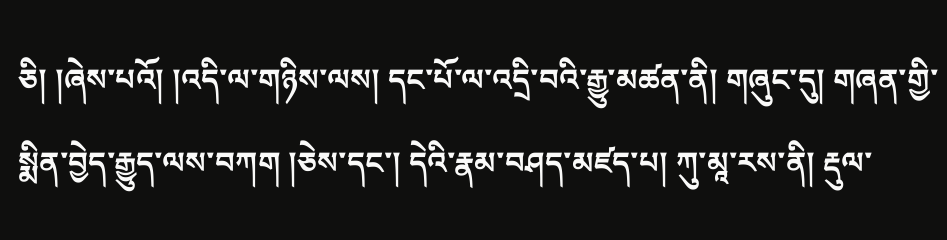ཅི། །ཞེས་པའོ། །འདི་ལ་གཉིས་ལས། དང་པོ་ལ་འདྲི་བའི་རྒྱུ་མཚན་ནི། གཞུང་དུ། གཞན་གྱི་སྨིན་བྱེད་རྒྱུད་ལས་བཀག །ཅེས་དང་། དེའི་རྣམ་བཤད་མཛད་པ། ཀུ་མཱ་རས་ནི། རྡུལ་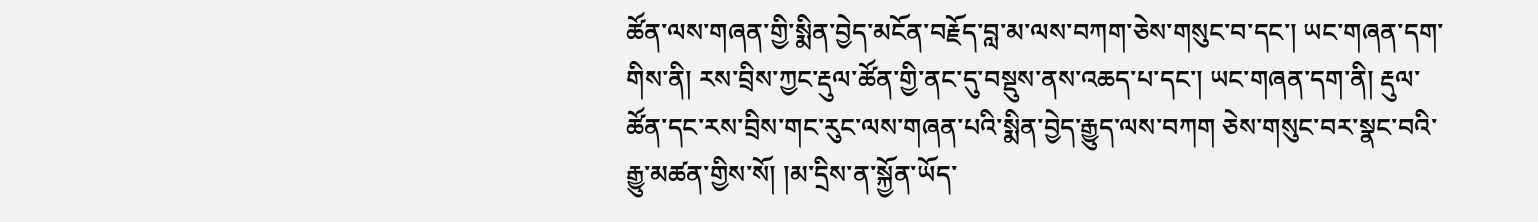ཚོན་ལས་གཞན་གྱི་སྨིན་བྱེད་མངོན་བརྗོད་བླ་མ་ལས་བཀག་ཅེས་གསུང་བ་དང་། ཡང་གཞན་དག་གིས་ནི། རས་བྲིས་ཀྱང་རྡུལ་ཚོན་གྱི་ནང་དུ་བསྡུས་ནས་འཆད་པ་དང་། ཡང་གཞན་དག་ནི། རྡུལ་ཚོན་དང་རས་བྲིས་གང་རུང་ལས་གཞན་པའི་སྨིན་བྱེད་རྒྱུད་ལས་བཀག ཅེས་གསུང་བར་སྣང་བའི་རྒྱུ་མཚན་གྱིས་སོ། །མ་དྲིས་ན་སྐྱོན་ཡོད་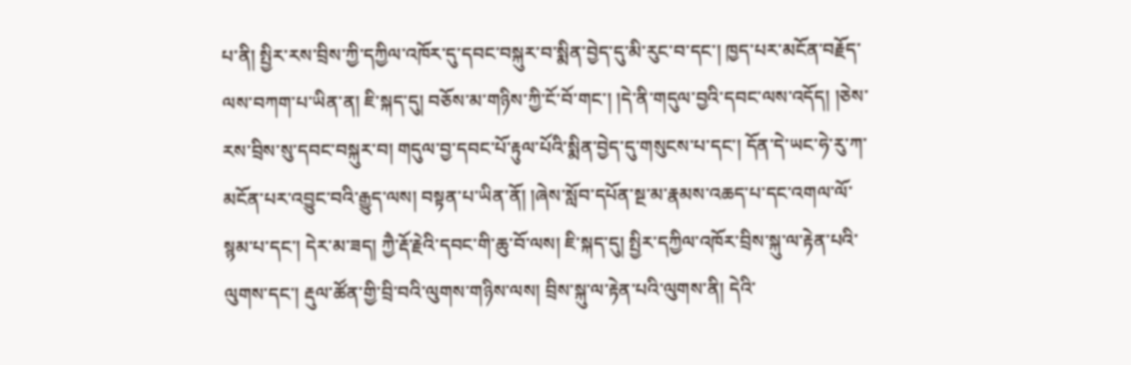པ་ནི། སྤྱིར་རས་བྲིས་ཀྱི་དཀྱིལ་འཁོར་དུ་དབང་བསྐུར་བ་སྨིན་བྱེད་དུ་མི་རུང་བ་དང་། ཁྱད་པར་མངོན་བརྗོད་ལས་བཀག་པ་ཡིན་ན། ཇི་སྐད་དུ། བཅོས་མ་གཉིས་ཀྱི་ངོ་བོ་གང་། །དེ་ནི་གདུལ་བྱའི་དབང་ལས་འདོད། །ཅེས་རས་བྲིས་སུ་དབང་བསྐུར་བ། གདུལ་བྱ་དབང་པོ་རྟུལ་པོའི་སྨིན་བྱེད་དུ་གསུངས་པ་དང་། དོན་དེ་ཡང་ཧེ་རུ་ཀ་མངོན་པར་འབྱུང་བའི་རྒྱུད་ལས། བསྟན་པ་ཡིན་ནོ། །ཞེས་སློབ་དཔོན་སྔ་མ་རྣམས་འཆད་པ་དང་འགལ་ལོ་སྙམ་པ་དང་། དེར་མ་ཟད། ཀྱཻ་རྡོ་རྗེའི་དབང་གི་ཆུ་བོ་ལས། ཇི་སྐད་དུ། སྤྱིར་དཀྱིལ་འཁོར་བྲིས་སྐུ་ལ་རྟེན་པའི་ལུགས་དང་། རྡུལ་ཚོན་གྱི་བྲི་བའི་ལུགས་གཉིས་ལས། བྲིས་སྐུ་ལ་རྟེན་པའི་ལུགས་ནི། དེའི་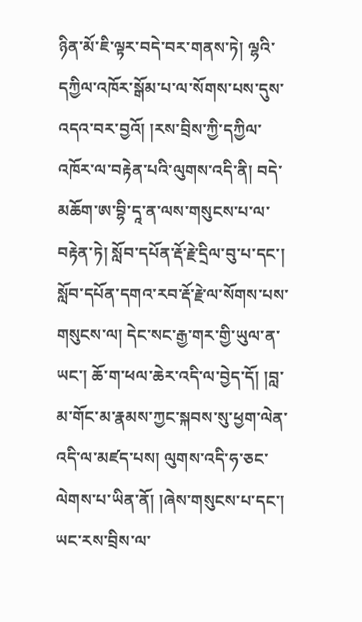ཉིན་མོ་ཇི་ལྟར་བདེ་བར་གནས་ཏེ། ལྷའི་དཀྱིལ་འཁོར་སྒོམ་པ་ལ་སོགས་པས་དུས་འདའ་བར་བྱའོ། །རས་བྲིས་ཀྱི་དཀྱིལ་འཁོར་ལ་བརྟེན་པའི་ལུགས་འདི་ནི། བདེ་མཆོག་ཨ་བྷི་དཱ་ན་ལས་གསུངས་པ་ལ་བརྟེན་ཏེ། སློབ་དཔོན་རྡོ་རྗེ་དྲིལ་བུ་པ་དང་། སློབ་དཔོན་དགའ་རབ་རྡོ་རྗེ་ལ་སོགས་པས་གསུངས་ལ། དེང་སང་རྒྱ་གར་གྱི་ཡུལ་ན་ཡང་། ཆོ་ག་ཕལ་ཆེར་འདི་ལ་བྱེད་དོ། །བླ་མ་གོང་མ་རྣམས་ཀྱང་སྐབས་སུ་ཕྱག་ལེན་འདི་ལ་མཛད་པས། ལུགས་འདི་ཧ་ཅང་ལེགས་པ་ཡིན་ནོ། །ཞེས་གསུངས་པ་དང་། ཡང་རས་བྲིས་ལ་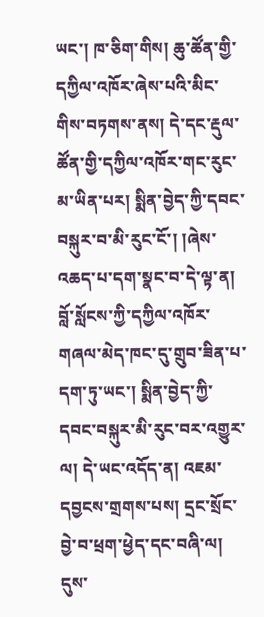ཡང་། ཁ་ཅིག་གིས། ཆུ་ཚོན་གྱི་དཀྱིལ་འཁོར་ཞེས་པའི་མིང་གིས་བཏགས་ནས། དེ་དང་རྡུལ་ཚོན་གྱི་དཀྱིལ་འཁོར་གང་རུང་མ་ཡིན་པར། སྨིན་བྱེད་ཀྱི་དབང་བསྐུར་བ་མི་རུང་ངོ་། །ཞེས་འཆད་པ་དག་སྣང་བ་དེ་ལྟ་ན། བློ་སློངས་ཀྱི་དཀྱིལ་འཁོར་གཞལ་མེད་ཁང་དུ་གྲུབ་ཟིན་པ་དག་ཏུ་ཡང་། སྨིན་བྱེད་ཀྱི་དབང་བསྐུར་མི་རུང་བར་འགྱུར་ལ། དེ་ཡང་འདོད་ན། འཇམ་དབྱངས་གྲགས་པས། དྲང་སྲོང་བྱེ་བ་ཕྲག་ཕྱེད་དང་བཞི་ལ། དུས་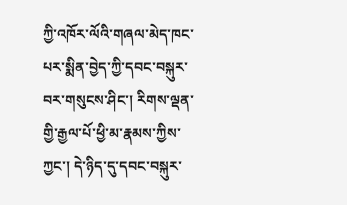ཀྱི་འཁོར་ལོའི་གཞལ་མེད་ཁང་པར་སྨིན་བྱེད་ཀྱི་དབང་བསྐུར་བར་གསུངས་ཤིང་། རིགས་ལྡན་གྱི་རྒྱལ་པོ་ཕྱི་མ་རྣམས་ཀྱིས་ཀྱང་། དེ་ཉིད་དུ་དབང་བསྐུར་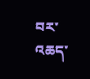བར་འཆད་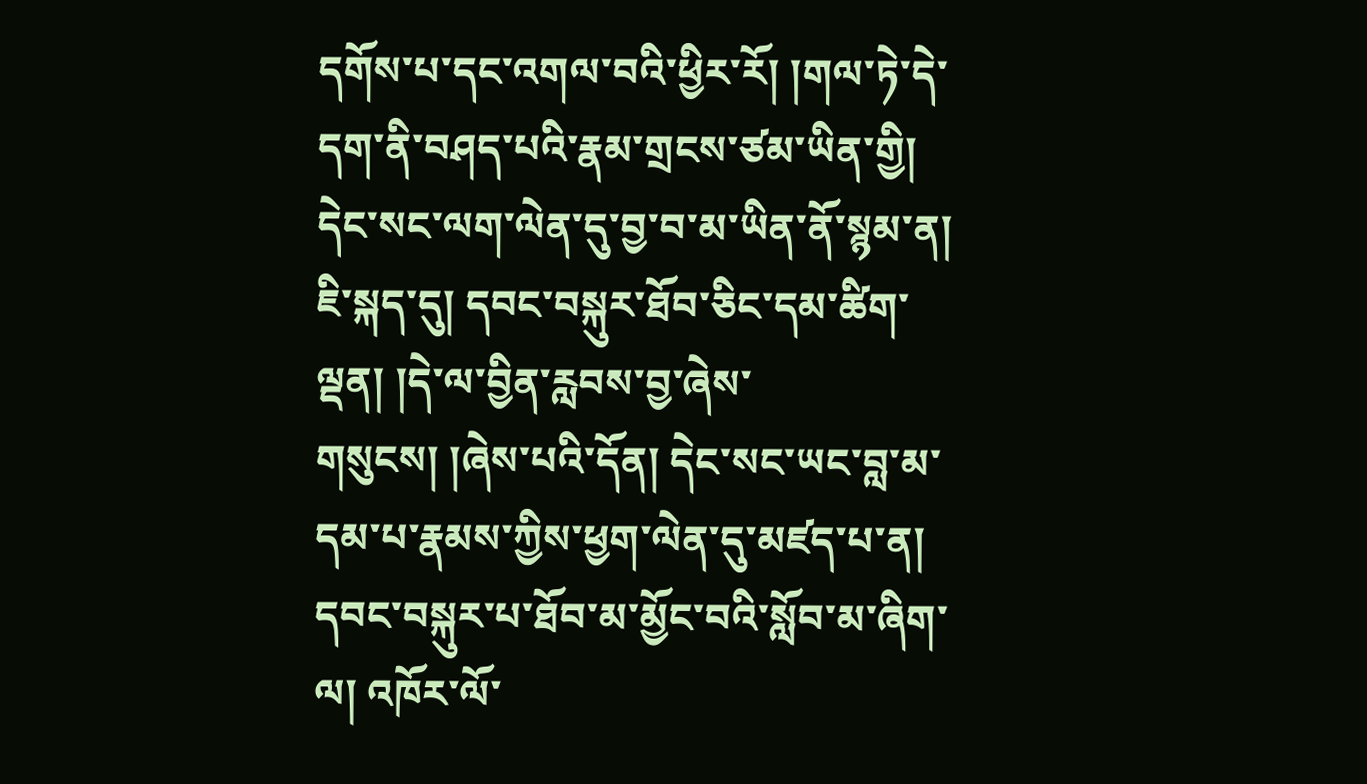དགོས་པ་དང་འགལ་བའི་ཕྱིར་རོ། །གལ་ཏེ་དེ་དག་ནི་བཤད་པའི་རྣམ་གྲངས་ཙམ་ཡིན་གྱི། དེང་སང་ལག་ལེན་དུ་བྱ་བ་མ་ཡིན་ནོ་སྙམ་ན། ཇི་སྐད་དུ། དབང་བསྐུར་ཐོབ་ཅིང་དམ་ཚིག་ལྡན། །དེ་ལ་བྱིན་རླབས་བྱ་ཞེས་གསུངས། །ཞེས་པའི་དོན། དེང་སང་ཡང་བླ་མ་དམ་པ་རྣམས་ཀྱིས་ཕྱག་ལེན་དུ་མཛད་པ་ན། དབང་བསྐུར་པ་ཐོབ་མ་མྱོང་བའི་སློབ་མ་ཞིག་ལ། འཁོར་ལོ་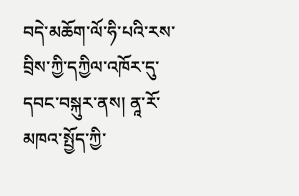བདེ་མཆོག་ལོ་ཧི་པའི་རས་བྲིས་ཀྱི་དཀྱིལ་འཁོར་དུ་དབང་བསྐུར་ནས། ནཱ་རོ་མཁའ་སྤྱོད་ཀྱི་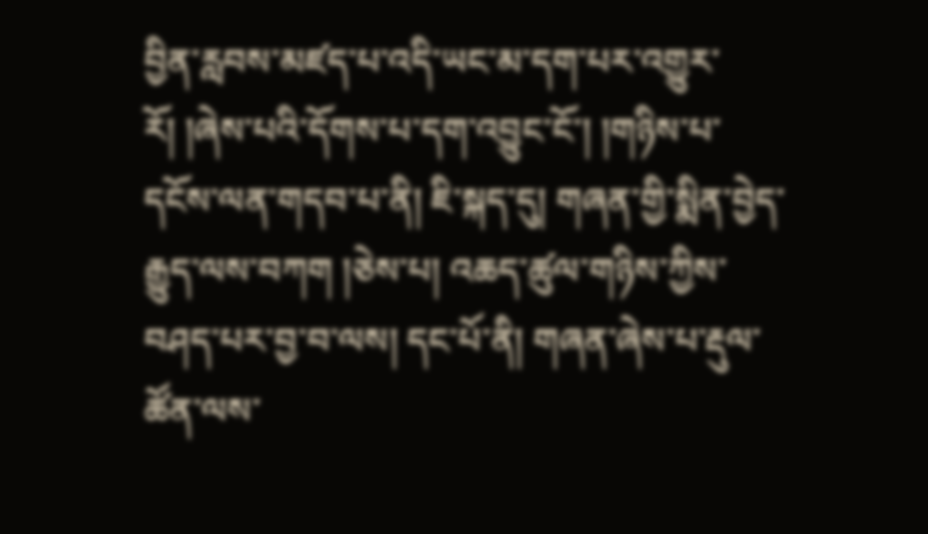བྱིན་རླབས་མཛད་པ་འདི་ཡང་མ་དག་པར་འགྱུར་རོ། །ཞེས་པའི་དོགས་པ་དག་འབྱུང་ངོ་། །གཉིས་པ་དངོས་ལན་གདབ་པ་ནི། ཇི་སྐད་དུ། གཞན་གྱི་སྨིན་བྱེད་རྒྱུད་ལས་བཀག །ཅེས་པ། འཆད་ཚུལ་གཉིས་ཀྱིས་བཤད་པར་བྱ་བ་ལས། དང་པོ་ནི། གཞན་ཞེས་པ་རྡུལ་ཚོན་ལས་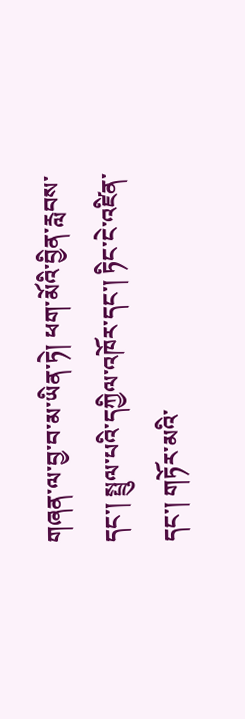གཞན་ལ་བྱ་བ་མ་ཡིན་ཏེ། ཕག་མོའི་བྱིན་རླབས་དང་། སྤྲུལ་པའི་དཀྱིལ་འཁོར་དང་། ཏིང་ངེ་འཛིན་དང་། གཏོར་མའི་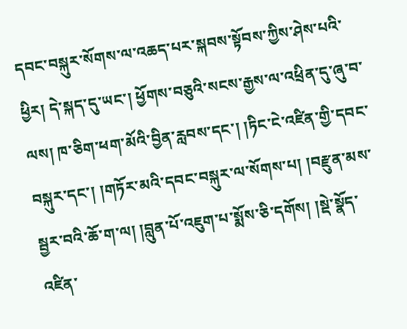དབང་བསྐུར་སོགས་ལ་འཆད་པར་སྐབས་སྟོབས་ཀྱིས་ཤེས་པའི་ཕྱིར། དེ་སྐད་དུ་ཡང་། ཕྱོགས་བཅུའི་སངས་རྒྱས་ལ་འཕྲིན་དུ་ཞུ་བ་ལས། ཁ་ཅིག་ཕག་མོའི་བྱིན་རླབས་དང་། །ཏིང་ངེ་འཛིན་གྱི་དབང་བསྐུར་དང་། །གཏོར་མའི་དབང་བསྐུར་ལ་སོགས་པ། །བརྫུན་མས་སྦྱར་བའི་ཆོ་ག་ལ། །བླུན་པོ་འཇུག་པ་སྨོས་ཅི་དགོས། །སྡེ་སྣོད་འཛིན་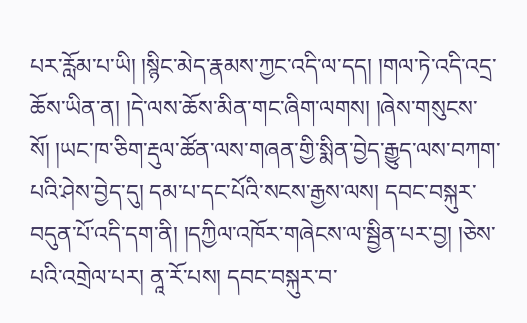པར་རློམ་པ་ཡི། །སྙིང་མེད་རྣམས་ཀྱང་འདི་ལ་དད། །གལ་ཏེ་འདི་འདྲ་ཆོས་ཡིན་ན། །དེ་ལས་ཆོས་མིན་གང་ཞིག་ལགས། །ཞེས་གསུངས་སོ། །ཡང་ཁ་ཅིག་རྡུལ་ཚོན་ལས་གཞན་གྱི་སྨིན་བྱེད་རྒྱུད་ལས་བཀག་པའི་ཤེས་བྱེད་དུ། དམ་པ་དང་པོའི་སངས་རྒྱས་ལས། དབང་བསྐུར་བདུན་པོ་འདི་དག་ནི། །དཀྱིལ་འཁོར་གཞེངས་ལ་སྦྱིན་པར་བྱ། །ཅེས་པའི་འགྲེལ་པར། ནཱ་རོ་པས། དབང་བསྐུར་བ་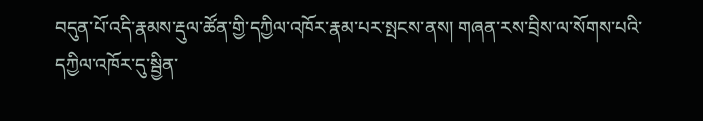བདུན་པོ་འདི་རྣམས་རྡུལ་ཚོན་གྱི་དཀྱིལ་འཁོར་རྣམ་པར་སྤངས་ནས། གཞན་རས་བྲིས་ལ་སོགས་པའི་དཀྱིལ་འཁོར་དུ་སྦྱིན་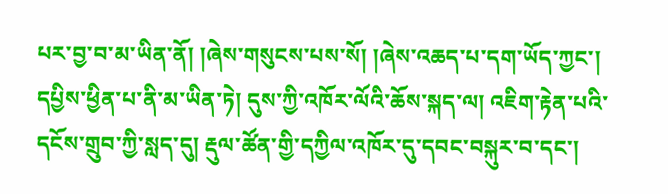པར་བྱ་བ་མ་ཡིན་ནོ། །ཞེས་གསུངས་པས་སོ། །ཞེས་འཆད་པ་དག་ཡོད་ཀྱང་། དཔྱིས་ཕྱིན་པ་ནི་མ་ཡིན་ཏེ། དུས་ཀྱི་འཁོར་ལོའི་ཆོས་སྐད་ལ། འཇིག་རྟེན་པའི་དངོས་གྲུབ་ཀྱི་སླད་དུ། རྡུལ་ཚོན་གྱི་དཀྱིལ་འཁོར་དུ་དབང་བསྐུར་བ་དང་།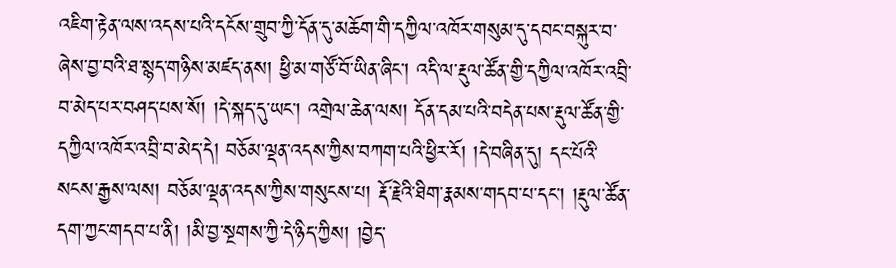འཇིག་རྟེན་ལས་འདས་པའི་དངོས་གྲུབ་ཀྱི་དོན་དུ་མཆོག་གི་དཀྱིལ་འཁོར་གསུམ་དུ་དབང་བསྐུར་བ་ཞེས་བྱ་བའི་ཐ་སྙད་གཉིས་མཛད་ནས། ཕྱི་མ་གཙོ་བོ་ཡིན་ཞིང་། འདི་ལ་རྡུལ་ཚོན་གྱི་དཀྱིལ་འཁོར་འབྲི་བ་མེད་པར་བཤད་པས་སོ། །དེ་སྐད་དུ་ཡང་། འགྲེལ་ཆེན་ལས། དོན་དམ་པའི་བདེན་པས་རྡུལ་ཚོན་གྱི་དཀྱིལ་འཁོར་འབྲི་བ་མེད་དེ། བཅོམ་ལྡན་འདས་ཀྱིས་བཀག་པའི་ཕྱིར་རོ། །དེ་བཞིན་དུ། དང་པོའི་སངས་རྒྱས་ལས། བཅོམ་ལྡན་འདས་ཀྱིས་གསུངས་པ། རྡོ་རྗེའི་ཐིག་རྣམས་གདབ་པ་དང་། །རྡུལ་ཚོན་དག་ཀྱང་གདབ་པ་ནི། །མི་བྱ་སྔགས་ཀྱི་དེ་ཉིད་ཀྱིས། །བྱེད་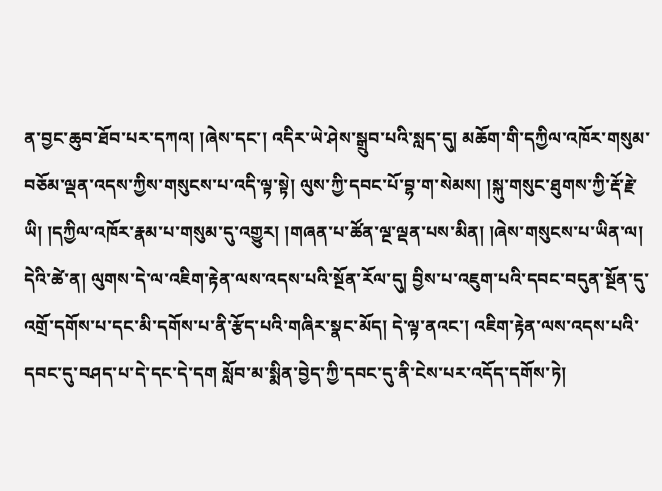ན་བྱང་ཆུབ་ཐོབ་པར་དཀའ། །ཞེས་དང་། འདིར་ཡེ་ཤེས་སྒྲུབ་པའི་སླད་དུ། མཆོག་གི་དཀྱིལ་འཁོར་གསུམ་བཅོམ་ལྡན་འདས་ཀྱིས་གསུངས་པ་འདི་ལྟ་སྟེ། ལུས་ཀྱི་དབང་པོ་བྷ་ག་སེམས། །སྐུ་གསུང་ཐུགས་ཀྱི་རྡོ་རྗེ་ཡི། །དཀྱིལ་འཁོར་རྣམ་པ་གསུམ་དུ་འགྱུར། །གཞན་པ་ཚོན་ལྔ་ལྡན་པས་མིན། །ཞེས་གསུངས་པ་ཡིན་ལ། དེའི་ཚེ་ན། ལུགས་དེ་ལ་འཇིག་རྟེན་ལས་འདས་པའི་སྔོན་རོལ་དུ། བྱིས་པ་འཇུག་པའི་དབང་བདུན་སྔོན་དུ་འགྲོ་དགོས་པ་དང་མི་དགོས་པ་ནི་རྩོད་པའི་གཞིར་སྣང་མོད། དེ་ལྟ་ནའང་། འཇིག་རྟེན་ལས་འདས་པའི་དབང་དུ་བཤད་པ་དེ་དང་དེ་དག སློབ་མ་སྨིན་བྱེད་ཀྱི་དབང་དུ་ནི་ངེས་པར་འདོད་དགོས་ཏེ།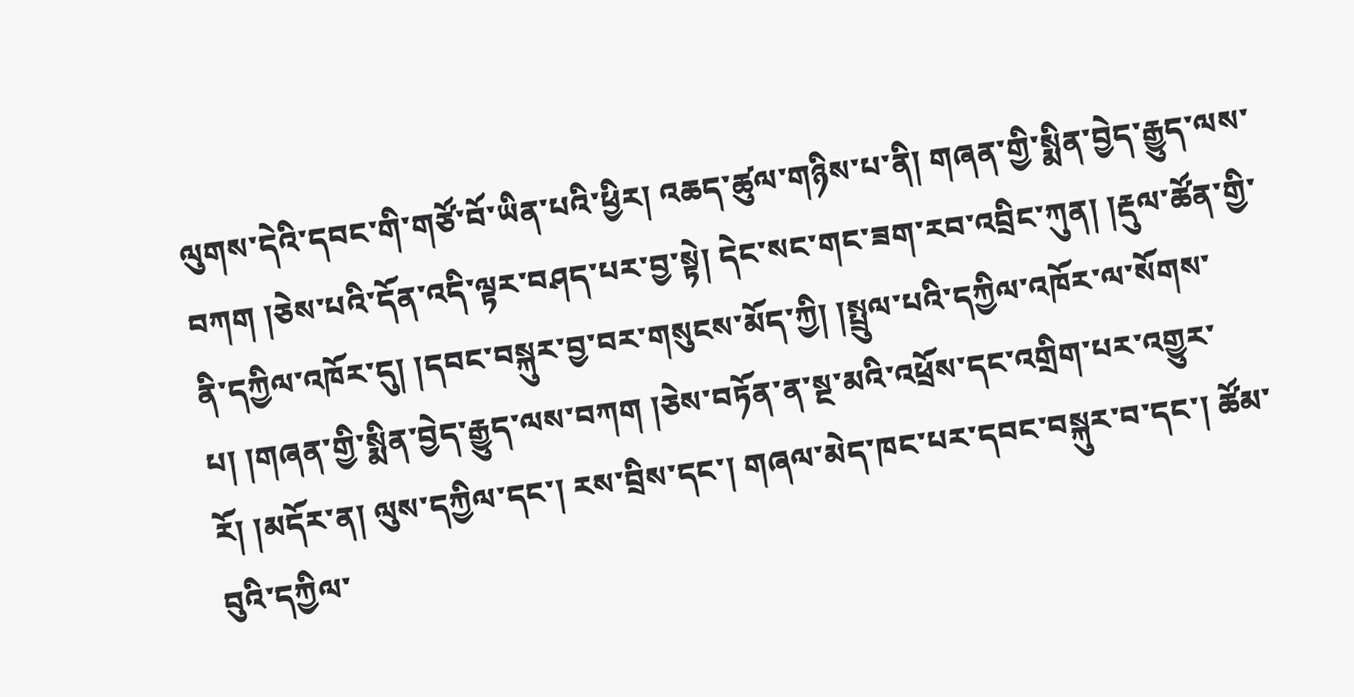ལུགས་དེའི་དབང་གི་གཙོ་བོ་ཡིན་པའི་ཕྱིར། འཆད་ཚུལ་གཉིས་པ་ནི། གཞན་གྱི་སྨིན་བྱེད་རྒྱུད་ལས་བཀག །ཅེས་པའི་དོན་འདི་ལྟར་བཤད་པར་བྱ་སྟེ། དེང་སང་གང་ཟག་རབ་འབྲིང་ཀུན། །རྡུལ་ཚོན་གྱི་ནི་དཀྱིལ་འཁོར་དུ། །དབང་བསྐུར་བྱ་བར་གསུངས་མོད་ཀྱི། །སྤྲུལ་པའི་དཀྱིལ་འཁོར་ལ་སོགས་པ། །གཞན་གྱི་སྨིན་བྱེད་རྒྱུད་ལས་བཀག །ཅེས་བཏོན་ན་སྔ་མའི་འཕྲོས་དང་འགྲིག་པར་འགྱུར་རོ། །མདོར་ན། ལུས་དཀྱིལ་དང་། རས་བྲིས་དང་། གཞལ་མེད་ཁང་པར་དབང་བསྐུར་བ་དང་། ཚོམ་བུའི་དཀྱིལ་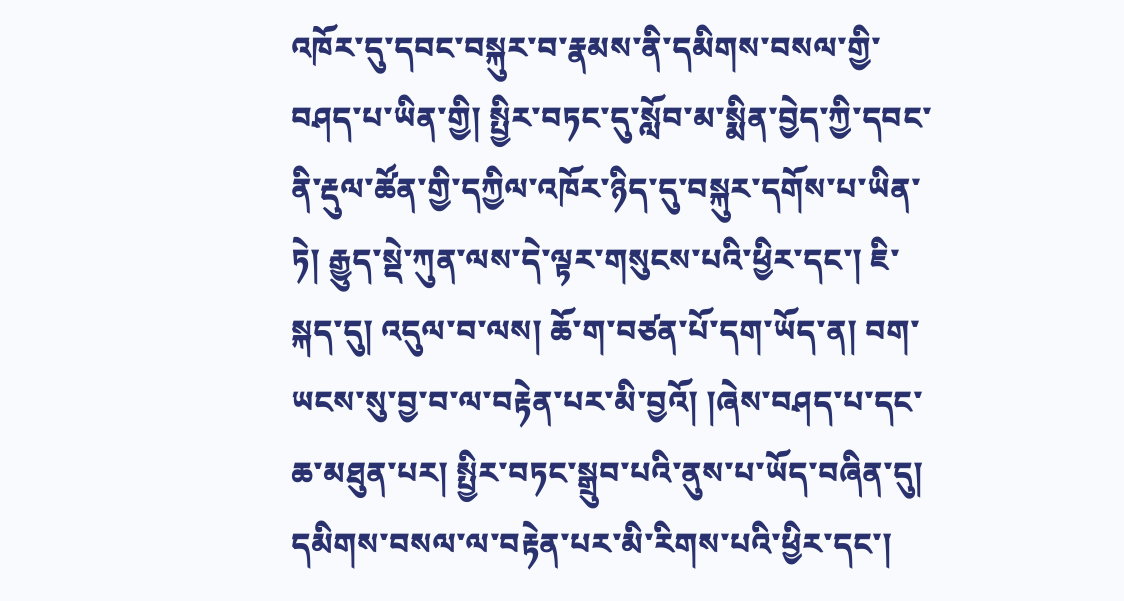འཁོར་དུ་དབང་བསྐུར་བ་རྣམས་ནི་དམིགས་བསལ་གྱི་བཤད་པ་ཡིན་གྱི། སྤྱིར་བཏང་དུ་སློབ་མ་སྨིན་བྱེད་ཀྱི་དབང་ནི་རྡུལ་ཚོན་གྱི་དཀྱིལ་འཁོར་ཉིད་དུ་བསྐུར་དགོས་པ་ཡིན་ཏེ། རྒྱུད་སྡེ་ཀུན་ལས་དེ་ལྟར་གསུངས་པའི་ཕྱིར་དང་། ཇི་སྐད་དུ། འདུལ་བ་ལས། ཆོ་ག་བཙན་པོ་དག་ཡོད་ན། བག་ཡངས་སུ་བྱ་བ་ལ་བརྟེན་པར་མི་བྱའོ། །ཞེས་བཤད་པ་དང་ཆ་མཐུན་པར། སྤྱིར་བཏང་སྒྲུབ་པའི་ནུས་པ་ཡོད་བཞིན་དུ། དམིགས་བསལ་ལ་བརྟེན་པར་མི་རིགས་པའི་ཕྱིར་དང་།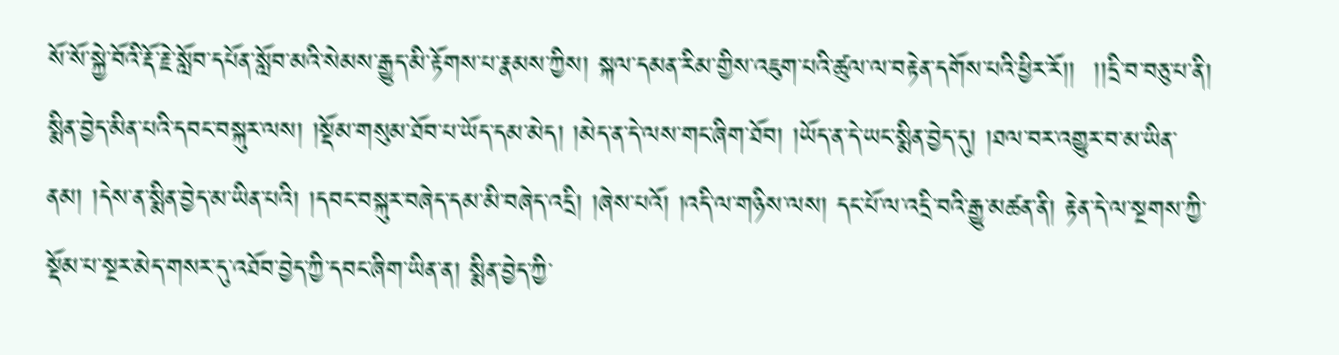སོ་སོ་སྐྱེ་བོའི་རྡོ་རྗེ་སློབ་དཔོན་སློབ་མའི་སེམས་རྒྱུད་མི་རྟོགས་པ་རྣམས་ཀྱིས། སྐལ་དམན་རིམ་གྱིས་འཇུག་པའི་ཚུལ་ལ་བརྟེན་དགོས་པའི་ཕྱིར་རོ།།  །།དྲི་བ་བཅུ་པ་ནི། སྨིན་བྱེད་མིན་པའི་དབང་བསྐུར་ལས། །སྡོམ་གསུམ་ཐོབ་པ་ཡོད་དམ་མེད། །མེད་ན་དེ་ལས་གང་ཞིག་ཐོབ། །ཡོད་ན་དེ་ཡང་སྨིན་བྱེད་དུ། །ཐལ་བར་འགྱུར་བ་མ་ཡིན་ནམ། །དེས་ན་སྨིན་བྱེད་མ་ཡིན་པའི། །དབང་བསྐུར་བཞེད་དམ་མི་བཞེད་འདྲི། །ཞེས་པའོ། །འདི་ལ་གཉིས་ལས། དང་པོ་ལ་འདྲི་བའི་རྒྱུ་མཚན་ནི། རྟེན་དེ་ལ་སྔགས་ཀྱི་སྡོམ་པ་སྔར་མེད་གསར་དུ་འཐོབ་བྱེད་ཀྱི་དབང་ཞིག་ཡིན་ན། སྨིན་བྱེད་ཀྱི་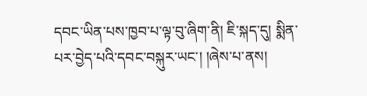དབང་ཡིན་པས་ཁྱབ་པ་ལྟ་བུ་ཞིག་ནི། ཇི་སྐད་དུ། སྨིན་པར་བྱེད་པའི་དབང་བསྐུར་ཡང་། །ཞེས་པ་ནས།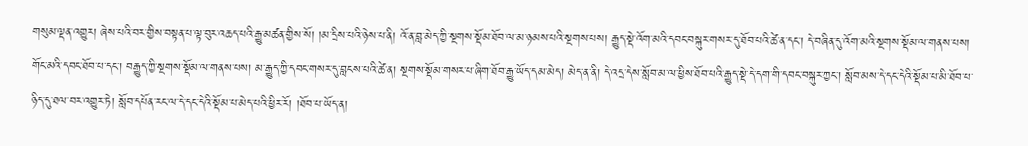གསུམ་ལྡན་འགྱུར། ཞེས་པའི་བར་གྱིས་བསྟན་པ་ལྟ་བུར་འཆད་པའི་རྒྱུ་མཚན་གྱིས་སོ། །མ་དྲིས་པའི་ཉེས་པ་ནི། འོ་ན་བླ་མེད་ཀྱི་སྔགས་སྡོམ་ཐོབ་ལ་མ་ཉམས་པའི་སྔགས་པས། རྒྱུད་སྡེ་འོག་མའི་དབང་བསྐུར་གསར་དུ་ཐོབ་པའི་ཚེ་ན་དང་། དེ་བཞིན་དུ་འོག་མའི་སྔགས་སྡོམ་ལ་གནས་པས། གོང་མའི་དབང་ཐོབ་པ་དང་། བརྒྱུད་ཀྱི་སྔགས་སྡོམ་ལ་གནས་པས། མ་རྒྱུད་ཀྱི་དབང་གསར་དུ་བླངས་པའི་ཚེ་ན། སྔགས་སྡོམ་གསར་པ་ཞིག་ཐོབ་རྒྱུ་ཡོད་དམ་མེད། མེད་ན་ནི། དེ་འདྲ་དེས་སློབ་མ་ལ་ཕྱིས་ཐོབ་པའི་རྒྱུད་སྡེ་དེ་དག་གི་དབང་བསྐུར་ཀྱང་། སློབ་མས་དེ་དང་དེའི་སྡོམ་པ་མི་ཐོབ་པ་ཉིད་དུ་ཐལ་བར་འགྱུར་ཏེ། སློབ་དཔོན་རང་ལ་དེ་དང་དེའི་སྡོམ་པ་མེད་པའི་ཕྱིར་རོ། །ཐོབ་པ་ཡོད་ན།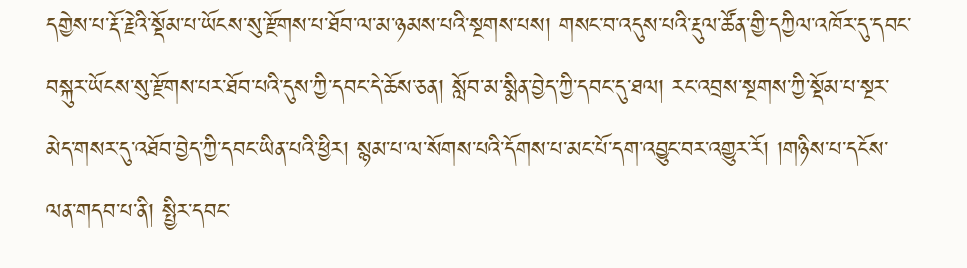དགྱེས་པ་རྡོ་རྗེའི་སྡོམ་པ་ཡོངས་སུ་རྫོགས་པ་ཐོབ་ལ་མ་ཉམས་པའི་སྔགས་པས། གསང་བ་འདུས་པའི་རྡུལ་ཚོན་གྱི་དཀྱིལ་འཁོར་དུ་དབང་བསྐུར་ཡོངས་སུ་རྫོགས་པར་ཐོབ་པའི་དུས་ཀྱི་དབང་དེ་ཆོས་ཅན། སློབ་མ་སྨིན་བྱེད་ཀྱི་དབང་དུ་ཐལ། རང་འབྲས་སྔགས་ཀྱི་སྡོམ་པ་སྔར་མེད་གསར་དུ་འཐོབ་བྱེད་ཀྱི་དབང་ཡིན་པའི་ཕྱིར། སྙམ་པ་ལ་སོགས་པའི་དོགས་པ་མང་པོ་དག་འབྱུང་བར་འགྱུར་རོ། །གཉིས་པ་དངོས་ལན་གདབ་པ་ནི། སྤྱིར་དབང་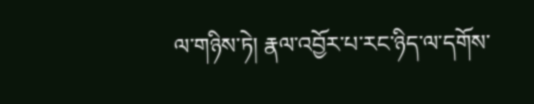ལ་གཉིས་ཏེ། རྣལ་འབྱོར་པ་རང་ཉིད་ལ་དགོས་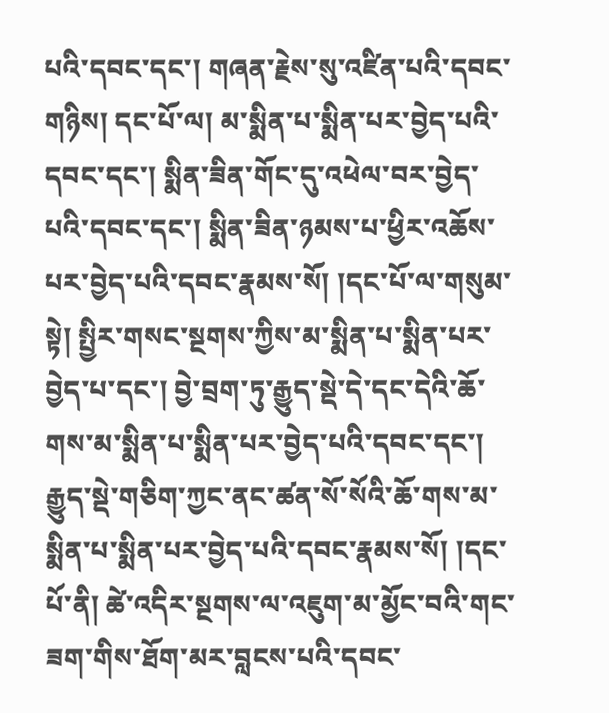པའི་དབང་དང་། གཞན་རྗེས་སུ་འཛིན་པའི་དབང་གཉིས། དང་པོ་ལ། མ་སྨིན་པ་སྨིན་པར་བྱེད་པའི་དབང་དང་། སྨིན་ཟིན་གོང་དུ་འཕེལ་བར་བྱེད་པའི་དབང་དང་། སྨིན་ཟིན་ཉམས་པ་ཕྱིར་འཆོས་པར་བྱེད་པའི་དབང་རྣམས་སོ། །དང་པོ་ལ་གསུམ་སྟེ། སྤྱིར་གསང་སྔགས་ཀྱིས་མ་སྨིན་པ་སྨིན་པར་བྱེད་པ་དང་། བྱེ་བྲག་ཏུ་རྒྱུད་སྡེ་དེ་དང་དེའི་ཆོ་གས་མ་སྨིན་པ་སྨིན་པར་བྱེད་པའི་དབང་དང་། རྒྱུད་སྡེ་གཅིག་ཀྱང་ནང་ཚན་སོ་སོའི་ཆོ་གས་མ་སྨིན་པ་སྨིན་པར་བྱེད་པའི་དབང་རྣམས་སོ། །དང་པོ་ནི། ཚེ་འདིར་སྔགས་ལ་འཇུག་མ་མྱོང་བའི་གང་ཟག་གིས་ཐོག་མར་བླངས་པའི་དབང་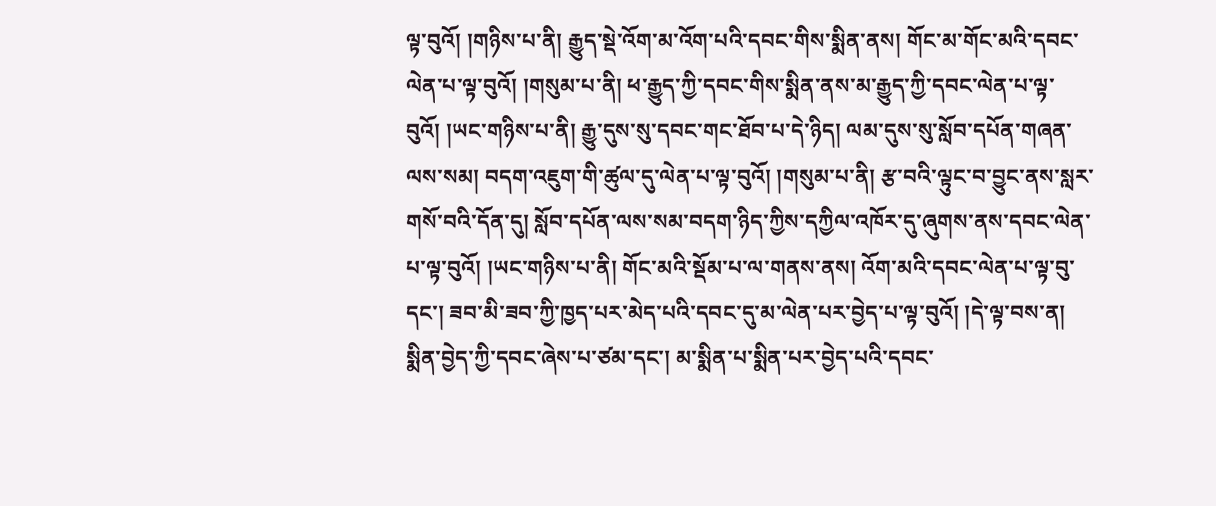ལྟ་བུའོ། །གཉིས་པ་ནི། རྒྱུད་སྡེ་འོག་མ་འོག་པའི་དབང་གིས་སྨིན་ནས། གོང་མ་གོང་མའི་དབང་ལེན་པ་ལྟ་བུའོ། །གསུམ་པ་ནི། ཕ་རྒྱུད་ཀྱི་དབང་གིས་སྨིན་ནས་མ་རྒྱུད་ཀྱི་དབང་ལེན་པ་ལྟ་བུའོ། །ཡང་གཉིས་པ་ནི། རྒྱུ་དུས་སུ་དབང་གང་ཐོབ་པ་དེ་ཉིད། ལམ་དུས་སུ་སློབ་དཔོན་གཞན་ལས་སམ། བདག་འཇུག་གི་ཚུལ་དུ་ལེན་པ་ལྟ་བུའོ། །གསུམ་པ་ནི། རྩ་བའི་ལྟུང་བ་བྱུང་ནས་སླར་གསོ་བའི་དོན་དུ། སློབ་དཔོན་ལས་སམ་བདག་ཉིད་ཀྱིས་དཀྱིལ་འཁོར་དུ་ཞུགས་ནས་དབང་ལེན་པ་ལྟ་བུའོ། །ཡང་གཉིས་པ་ནི། གོང་མའི་སྡོམ་པ་ལ་གནས་ནས། འོག་མའི་དབང་ལེན་པ་ལྟ་བུ་དང་། ཟབ་མི་ཟབ་ཀྱི་ཁྱད་པར་མེད་པའི་དབང་དུ་མ་ལེན་པར་བྱེད་པ་ལྟ་བུའོ། །དེ་ལྟ་བས་ན། སྨིན་བྱེད་ཀྱི་དབང་ཞེས་པ་ཙམ་དང་། མ་སྨིན་པ་སྨིན་པར་བྱེད་པའི་དབང་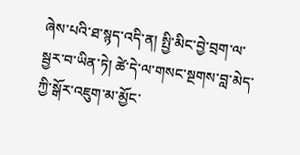ཞེས་པའི་ཐ་སྙད་འདི་ན། སྤྱི་མིང་བྱེ་བྲག་ལ་སྦྱར་བ་ཡིན་ཏེ། ཚེ་དེ་ལ་གསང་སྔགས་བླ་མེད་ཀྱི་སྒོར་འཇུག་མ་མྱོང་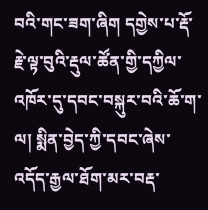བའི་གང་ཟག་ཞིག དགྱེས་པ་རྡོ་རྗེ་ལྟ་བུའི་རྡུལ་ཚོན་གྱི་དཀྱིལ་འཁོར་དུ་དབང་བསྐུར་བའི་ཆོ་ག་ལ། སྨིན་བྱེད་ཀྱི་དབང་ཞེས་འདོད་རྒྱལ་ཐོག་མར་བརྡ་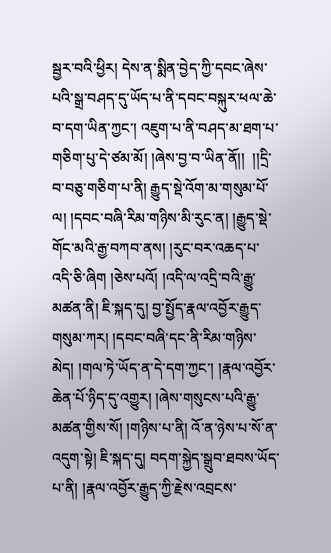སྦྱར་བའི་ཕྱིར། དེས་ན་སྨིན་བྱེད་ཀྱི་དབང་ཞེས་པའི་སྒྲ་བཤད་དུ་ཡོད་པ་ནི་དབང་བསྐུར་ཕལ་ཆེ་བ་དག་ཡིན་ཀྱང་། འཇུག་པ་ནི་བཤད་མ་ཐག་པ་གཅིག་པུ་དེ་ཙམ་མོ། །ཞེས་བྱ་བ་ཡིན་ནོ།།  །།དྲི་བ་བཅུ་གཅིག་པ་ནི། རྒྱུད་སྡེ་འོག་མ་གསུམ་པོ་ལ། །དབང་བཞི་རིམ་གཉིས་མི་རུང་ན། །རྒྱུད་སྡེ་གོང་མའི་རྒྱ་བཀབ་ནས། །རུང་བར་འཆད་པ་འདི་ཅི་ཞིག །ཅེས་པའོ། །འདི་ལ་འདྲི་བའི་རྒྱུ་མཚན་ནི། ཇི་སྐད་དུ། བྱ་སྤྱོད་རྣལ་འབྱོར་རྒྱུད་གསུམ་ཀར། །དབང་བཞི་དང་ནི་རིམ་གཉིས་མེད། །གལ་ཏེ་ཡོད་ན་དེ་དག་ཀྱང་། །རྣལ་འབྱོར་ཆེན་པོ་ཉིད་དུ་འགྱུར། །ཞེས་གསུངས་པའི་རྒྱུ་མཚན་གྱིས་སོ། །གཉིས་པ་ནི། འོ་ན་ཉེས་པ་སོ་ན་འདུག་སྟེ། ཇི་སྐད་དུ། བདག་སྐྱེད་སྒྲུབ་ཐབས་ཡོད་པ་ནི། །རྣལ་འབྱོར་རྒྱུད་ཀྱི་རྗེས་འབྲངས་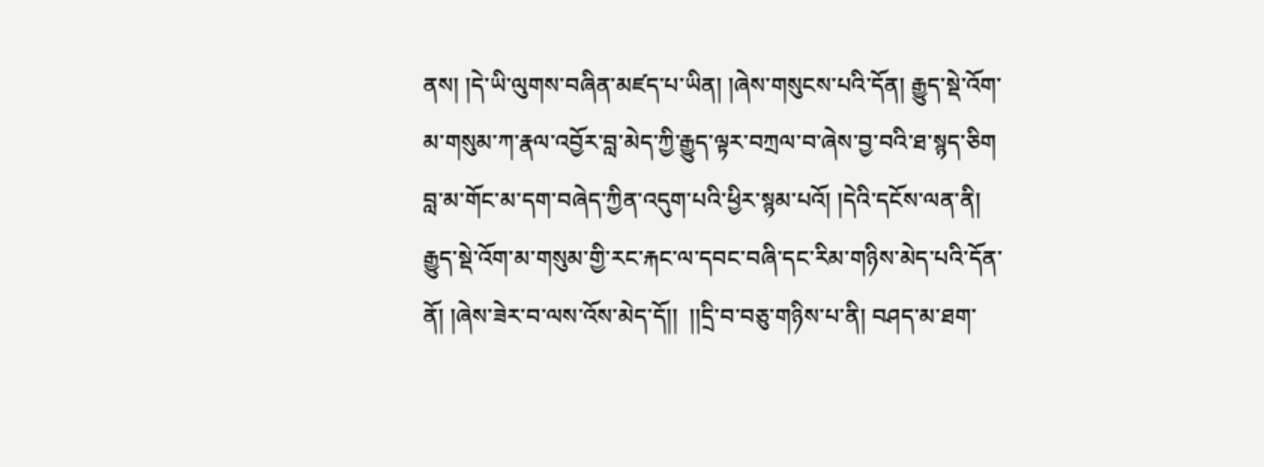ནས། །དེ་ཡི་ལུགས་བཞིན་མཛད་པ་ཡིན། །ཞེས་གསུངས་པའི་དོན། རྒྱུད་སྡེ་འོག་མ་གསུམ་ཀ་རྣལ་འབྱོར་བླ་མེད་ཀྱི་རྒྱུད་ལྟར་བཀྲལ་བ་ཞེས་བྱ་བའི་ཐ་སྙད་ཅིག བླ་མ་གོང་མ་དག་བཞེད་ཀྱིན་འདུག་པའི་ཕྱིར་སྙམ་པའོ། །དེའི་དངོས་ལན་ནི། རྒྱུད་སྡེ་འོག་མ་གསུམ་གྱི་རང་རྐང་ལ་དབང་བཞི་དང་རིམ་གཉིས་མེད་པའི་དོན་ནོ། །ཞེས་ཟེར་བ་ལས་འོས་མེད་དོ།།  །།དྲི་བ་བཅུ་གཉིས་པ་ནི། བཤད་མ་ཐག་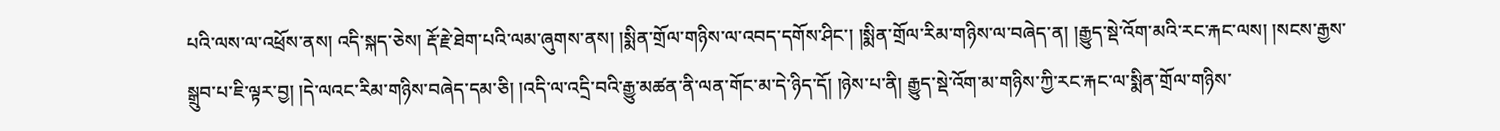པའི་ལས་ལ་འཕྲོས་ནས། འདི་སྐད་ཅེས། རྡོ་རྗེ་ཐེག་པའི་ལམ་ཞུགས་ནས། །སྨིན་གྲོལ་གཉིས་ལ་འབད་དགོས་ཤིང་། །སྨིན་གྲོལ་རིམ་གཉིས་ལ་བཞེད་ན། །རྒྱུད་སྡེ་འོག་མའི་རང་རྐང་ལས། །སངས་རྒྱས་སྒྲུབ་པ་ཇི་ལྟར་བྱ། །དེ་ལའང་རིམ་གཉིས་བཞེད་དམ་ཅི། །འདི་ལ་འདྲི་བའི་རྒྱུ་མཚན་ནི་ལན་གོང་མ་དེ་ཉིད་དོ། །ཉེས་པ་ནི། རྒྱུད་སྡེ་འོག་མ་གཉིས་ཀྱི་རང་རྐང་ལ་སྨིན་གྲོལ་གཉིས་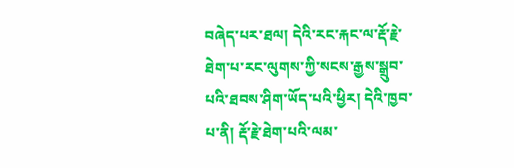བཞེད་པར་ཐལ། དེའི་རང་རྐང་ལ་རྡོ་རྗེ་ཐེག་པ་རང་ལུགས་ཀྱི་སངས་རྒྱས་སྒྲུབ་པའི་ཐབས་ཤིག་ཡོད་པའི་ཕྱིར། དེའི་ཁྱབ་པ་ནི། རྡོ་རྗེ་ཐེག་པའི་ལམ་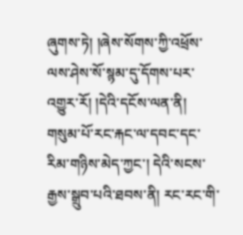ཞུགས་ཏེ། །ཞེས་སོགས་ཀྱི་འཕྲོས་ལས་ཤེས་སོ་སྙམ་དུ་དོགས་པར་འགྱུར་རོ། །དེའི་དངོས་ལན་ནི། གསུམ་པོ་རང་རྐང་ལ་དབང་དང་རིམ་གཉིས་མེད་ཀྱང་། དེའི་སངས་རྒྱས་སྒྲུབ་པའི་ཐབས་ནི། རང་རང་གི་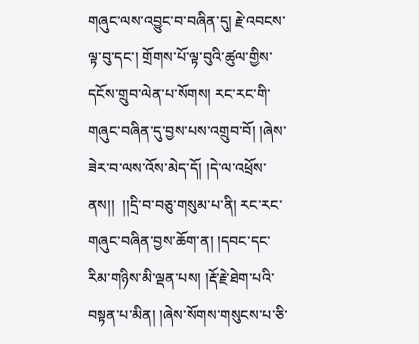གཞུང་ལས་འབྱུང་བ་བཞིན་དུ། རྗེ་འབངས་ལྟ་བུ་དང་། གྲོགས་པོ་ལྟ་བུའི་ཚུལ་གྱིས་དངོས་གྲུབ་ལེན་པ་སོགས། རང་རང་གི་གཞུང་བཞིན་དུ་བྱས་པས་འགྲུབ་བོ། །ཞེས་ཟེར་བ་ལས་འོས་མེད་དོ། །དེ་ལ་འཕྲོས་ནས།།  །།དྲི་བ་བཅུ་གསུམ་པ་ནི། རང་རང་གཞུང་བཞིན་བྱས་ཆོག་ན། །དབང་དང་རིམ་གཉིས་མི་ལྡན་པས། །རྡོ་རྗེ་ཐེག་པའི་བསྟན་པ་མིན། །ཞེས་སོགས་གསུངས་པ་ཅི་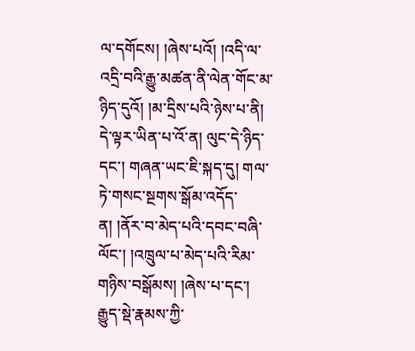ལ་དགོངས། །ཞེས་པའོ། །འདི་ལ་འདྲི་བའི་རྒྱུ་མཚན་ནི་ལེན་གོང་མ་ཉིད་དུའོ། །མ་དྲིས་པའི་ཉེས་པ་ནི། དེ་ལྟར་ཡིན་པ་འོ་ན། ལུང་དེ་ཉིད་དང་། གཞན་ཡང་ཇི་སྐད་དུ། གལ་ཏེ་གསང་སྔགས་སྒོམ་འདོད་ན། །ནོར་བ་མེད་པའི་དབང་བཞི་ལོང་། །འཁྲུལ་པ་མེད་པའི་རིམ་གཉིས་བསྒོམས། །ཞེས་པ་དང་། རྒྱུད་སྡེ་རྣམས་ཀྱི་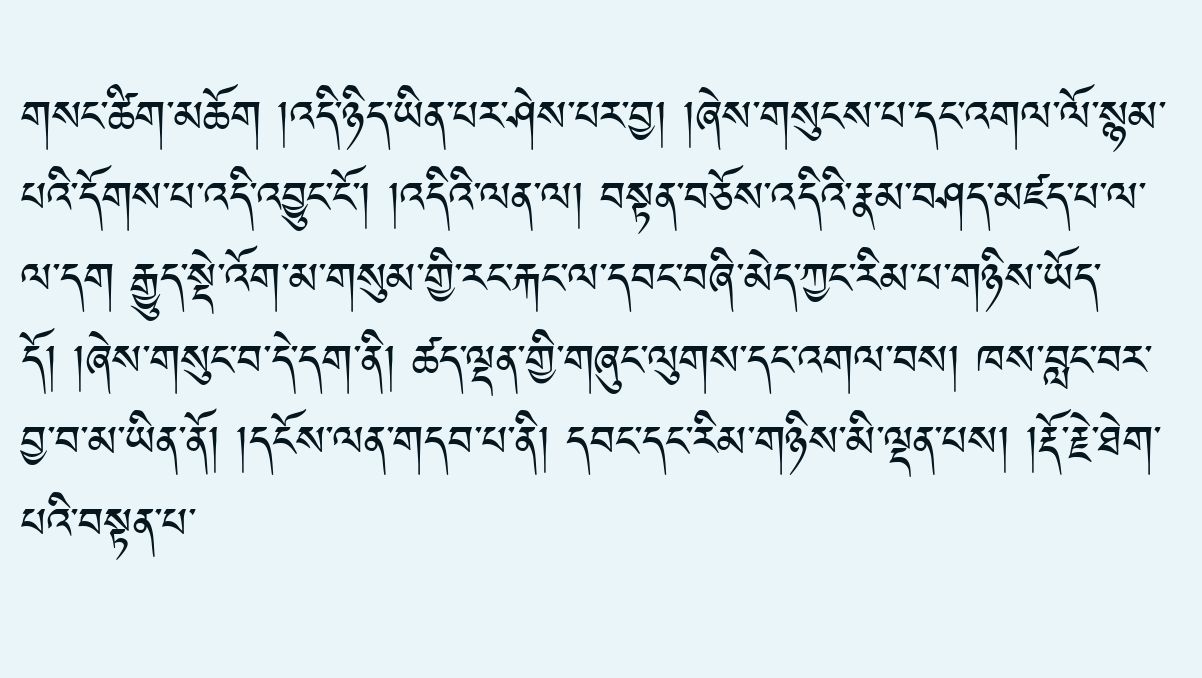གསང་ཚིག་མཆོག །འདི་ཉིད་ཡིན་པར་ཤེས་པར་བྱ། །ཞེས་གསུངས་པ་དང་འགལ་ལོ་སྙམ་པའི་དོགས་པ་འདི་འབྱུང་ངོ་། །འདིའི་ལན་ལ། བསྟན་བཅོས་འདིའི་རྣམ་བཤད་མཛད་པ་ལ་ལ་དག རྒྱུད་སྡེ་འོག་མ་གསུམ་གྱི་རང་རྐང་ལ་དབང་བཞི་མེད་ཀྱང་རིམ་པ་གཉིས་ཡོད་དོ། །ཞེས་གསུང་བ་དེ་དག་ནི། ཚད་ལྡན་གྱི་གཞུང་ལུགས་དང་འགལ་བས། ཁས་བླང་བར་བྱ་བ་མ་ཡིན་ནོ། །དངོས་ལན་གདབ་པ་ནི། དབང་དང་རིམ་གཉིས་མི་ལྡན་པས། །རྡོ་རྗེ་ཐེག་པའི་བསྟན་པ་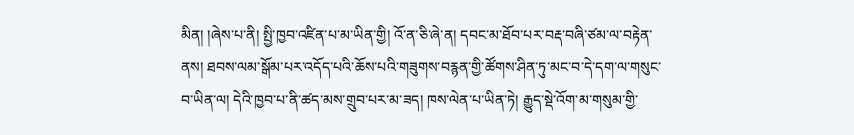མིན། །ཞེས་པ་ནི། སྤྱི་ཁྱབ་འཛིན་པ་མ་ཡིན་གྱི། འོ་ན་ཅི་ཞེ་ན། དབང་མ་ཐོབ་པར་བརྡ་བཞི་ཙམ་ལ་བརྟེན་ནས། ཐབས་ལམ་སྒོམ་པར་འདོད་པའི་ཆོས་པའི་གཟུགས་བརྙན་གྱི་ཚོགས་ཤིན་ཏུ་མང་བ་དེ་དག་ལ་གསུང་བ་ཡིན་ལ། དེའི་ཁྱབ་པ་ནི་ཚད་མས་གྲུབ་པར་མ་ཟད། ཁས་ལེན་པ་ཡིན་ཏེ། རྒྱུད་སྡེ་འོག་མ་གསུམ་གྱི་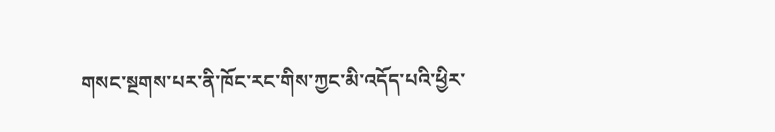གསང་སྔགས་པར་ནི་ཁོང་རང་གིས་ཀྱང་མི་འདོད་པའི་ཕྱིར་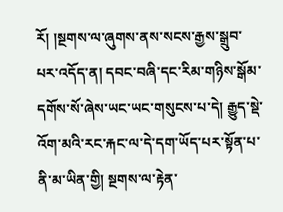རོ། །སྔགས་ལ་ཞུགས་ནས་སངས་རྒྱས་སྒྲུབ་པར་འདོད་ན། དབང་བཞི་དང་རིམ་གཉིས་སྒོམ་དགོས་སོ་ཞེས་ཡང་ཡང་གསུངས་པ་དེ། རྒྱུད་སྡེ་འོག་མའི་རང་རྐང་ལ་དེ་དག་ཡོད་པར་སྟོན་པ་ནི་མ་ཡིན་གྱི། སྔགས་ལ་རྟེན་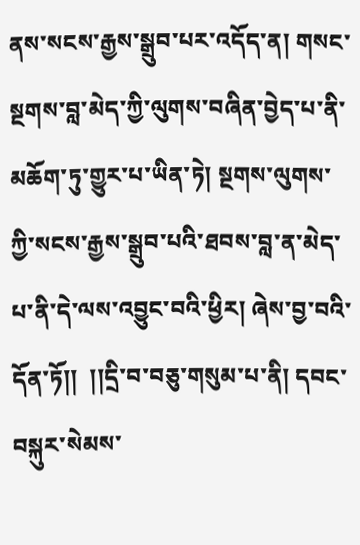ནས་སངས་རྒྱས་སྒྲུབ་པར་འདོད་ན། གསང་སྔགས་བླ་མེད་ཀྱི་ལུགས་བཞིན་བྱེད་པ་ནི་མཆོག་ཏུ་གྱུར་པ་ཡིན་ཏེ། སྔགས་ལུགས་ཀྱི་སངས་རྒྱས་སྒྲུབ་པའི་ཐབས་བླ་ན་མེད་པ་ནི་དེ་ལས་འབྱུང་བའི་ཕྱིར། ཞེས་བྱ་བའི་དོན་ཏོ།།  །།དྲི་བ་བཅུ་གསུམ་པ་ནི། དབང་བསྐུར་སེམས་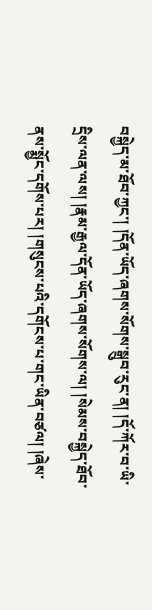བསྐྱེད་མ་ཐོབ་ཀྱང་། །དོན་ཡོད་ཞགས་སོགས་སྒྲུབ་རུང་ན། །དོ་ཀོར་བ་ཡི་དྲིས་ལན་ལས། །རྣམ་རྒྱལ་དོན་ཡོད་ཞགས་སོགས་ལ། །སེམས་བསྐྱེད་ཐོབ་ནས་སྨྱོང་དགོས་པར། །གསུངས་པའི་དགོངས་པ་གང་ཡིན་བཙལ། །ཞེས་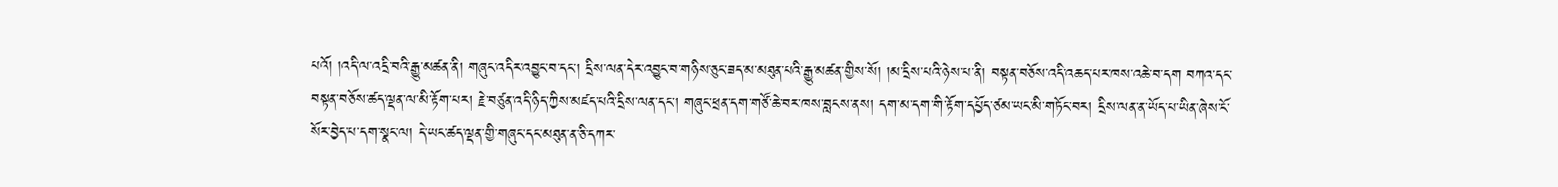པའོ། །འདི་ལ་འདྲི་བའི་རྒྱུ་མཚན་ནི། གཞུང་འདིར་འབྱུང་བ་དང་། དྲིས་ལན་དེར་འབྱུང་བ་གཉིས་ཅུང་ཟད་མ་མཐུན་པའི་རྒྱུ་མཚན་གྱིས་སོ། །མ་དྲིས་པའི་ཉེས་པ་ནི། བསྟན་བཅོས་འདི་འཆད་པར་ཁས་འཆེ་བ་དག བཀའ་དང་བསྟན་བཅོས་ཚད་ལྡན་ལ་མི་རྟོག་པར། རྗེ་བཙུན་འདི་ཉིད་ཀྱིས་མཛད་པའི་དྲིས་ལན་དང་། གཞུང་ཕྲན་དག་གཙོ་ཆེ་བར་ཁས་བླངས་ནས། དག་མ་དག་གི་རྟོག་དཔྱོད་ཙམ་ཡང་མི་གཏོང་བར། དྲིས་ལན་ན་ཡོད་པ་ཡིན་ཞེས་ངོ་སོར་བྱེད་པ་དག་སྣང་ལ། དེ་ཡང་ཚད་ལྡན་གྱི་གཞུང་དང་མཐུན་ན་ཅི་དཀར་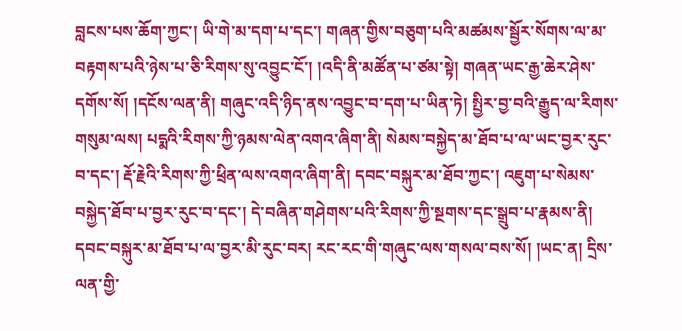བླངས་པས་ཆོག་ཀྱང་། ཡི་གེ་མ་དག་པ་དང་། གཞན་གྱིས་བཅུག་པའི་མཚམས་སྦྱོར་སོགས་ལ་མ་བརྟགས་པའི་ཉེས་པ་ཅི་རིགས་སུ་འབྱུང་ངོ་། །འདི་ནི་མཚོན་པ་ཙམ་སྟེ། གཞན་ཡང་རྒྱ་ཆེར་ཤེས་དགོས་སོ། །དངོས་ལན་ནི། གཞུང་འདི་ཉིད་ནས་འབྱུང་བ་དག་པ་ཡིན་ཏེ། སྤྱིར་བྱ་བའི་རྒྱུད་ལ་རིགས་གསུམ་ལས། པདྨའི་རིགས་ཀྱི་ཉམས་ལེན་འགའ་ཞིག་ནི། སེམས་བསྐྱེད་མ་ཐོབ་པ་ལ་ཡང་བྱར་རུང་བ་དང་། རྡོ་རྗེའི་རིགས་ཀྱི་ཕྲིན་ལས་འགའ་ཞིག་ནི། དབང་བསྐུར་མ་ཐོབ་ཀྱང་། འཇུག་པ་སེམས་བསྐྱེད་ཐོབ་པ་བྱར་རུང་བ་དང་། དེ་བཞིན་གཤེགས་པའི་རིགས་ཀྱི་སྔགས་དང་སྒྲུབ་པ་རྣམས་ནི། དབང་བསྐུར་མ་ཐོབ་པ་ལ་བྱར་མི་རུང་བར། རང་རང་གི་གཞུང་ལས་གསལ་བས་སོ། །ཡང་ན། དྲིས་ལན་གྱི་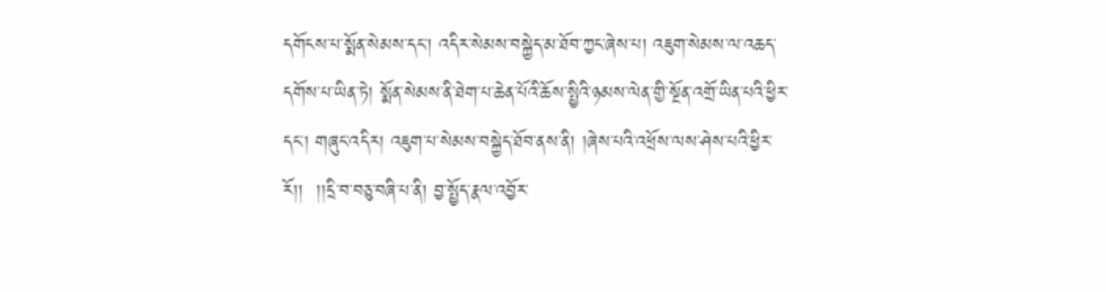དགོངས་པ་སྨོན་སེམས་དང་། འདིར་སེམས་བསྐྱེད་མ་ཐོབ་ཀྱང་ཞེས་པ། འཇུག་སེམས་ལ་འཆད་དགོས་པ་ཡིན་ཏེ། སྨོན་སེམས་ནི་ཐེག་པ་ཆེན་པོའི་ཆོས་སྤྱིའི་ཉམས་ལེན་གྱི་སྔོན་འགྲོ་ཡིན་པའི་ཕྱིར་དང་། གཞུང་འདིར། འཇུག་པ་སེམས་བསྐྱེད་ཐོབ་ནས་ནི། །ཞེས་པའི་འཕྲོས་ལས་ཤེས་པའི་ཕྱིར་རོ།།  །།དྲི་བ་བཅུ་བཞི་པ་ནི། བྱ་སྤྱོད་རྣལ་འབྱོར་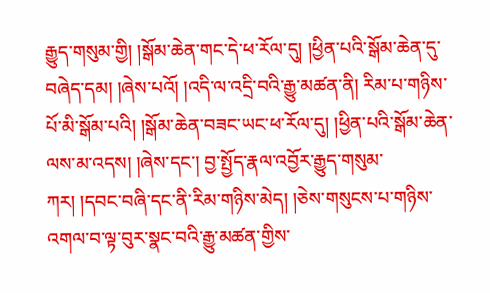རྒྱུད་གསུམ་གྱི། །སྒོམ་ཆེན་གང་དེ་ཕ་རོལ་དུ། །ཕྱིན་པའི་སྒོམ་ཆེན་དུ་བཞེད་དམ། །ཞེས་པའོ། །འདི་ལ་འདྲི་བའི་རྒྱུ་མཚན་ནི། རིམ་པ་གཉིས་པོ་མི་སྒོམ་པའི། །སྒོམ་ཆེན་བཟང་ཡང་ཕ་རོལ་དུ། །ཕྱིན་པའི་སྒོམ་ཆེན་ལས་མ་འདས། །ཞེས་དང་། བྱ་སྤྱོད་རྣལ་འབྱོར་རྒྱུད་གསུམ་ཀར། །དབང་བཞི་དང་ནི་རིམ་གཉིས་མེད། །ཅེས་གསུངས་པ་གཉིས་འགལ་བ་ལྟ་བུར་སྣང་བའི་རྒྱུ་མཚན་གྱིས་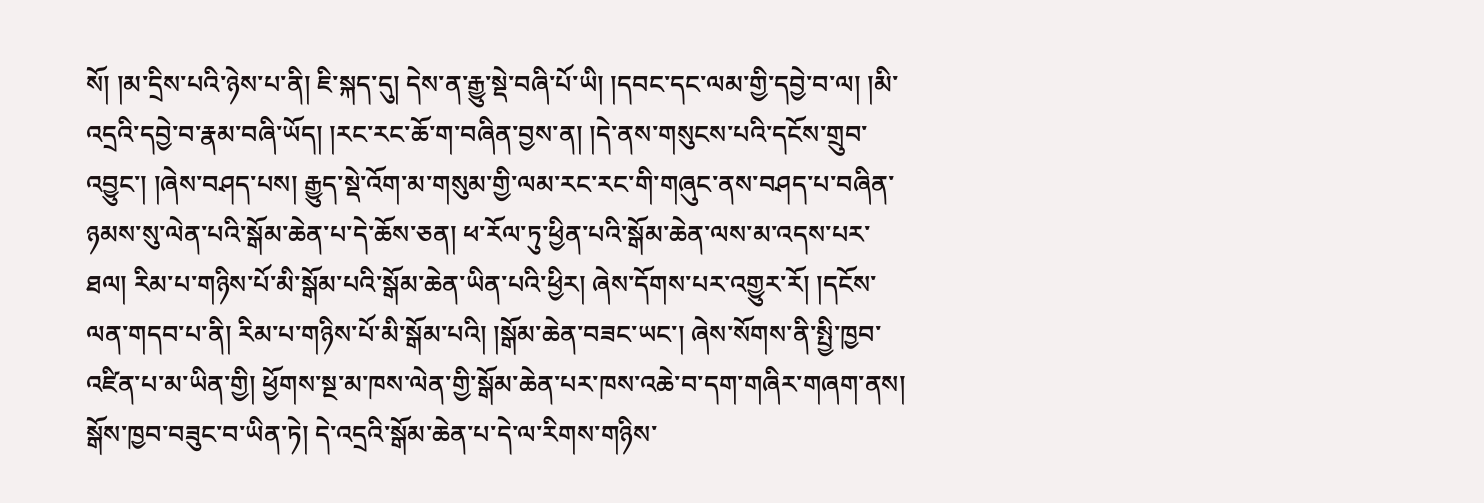སོ། །མ་དྲིས་པའི་ཉེས་པ་ནི། ཇི་སྐད་དུ། དེས་ན་རྒྱུ་སྡེ་བཞི་པོ་ཡི། །དབང་དང་ལམ་གྱི་དབྱེ་བ་ལ། །མི་འདྲའི་དབྱེ་བ་རྣམ་བཞི་ཡོད། །རང་རང་ཆོ་ག་བཞིན་བྱས་ན། །དེ་ནས་གསུངས་པའི་དངོས་གྲུབ་འབྱུང་། །ཞེས་བཤད་པས། རྒྱུད་སྡེ་འོག་མ་གསུམ་གྱི་ལམ་རང་རང་གི་གཞུང་ནས་བཤད་པ་བཞིན་ཉམས་སུ་ལེན་པའི་སྒོམ་ཆེན་པ་དེ་ཆོས་ཅན། ཕ་རོལ་ཏུ་ཕྱིན་པའི་སྒོམ་ཆེན་ལས་མ་འདས་པར་ཐལ། རིམ་པ་གཉིས་པོ་མི་སྒོམ་པའི་སྒོམ་ཆེན་ཡིན་པའི་ཕྱིར། ཞེས་དོགས་པར་འགྱུར་རོ། །དངོས་ལན་གདབ་པ་ནི། རིམ་པ་གཉིས་པོ་མི་སྒོམ་པའི། །སྒོམ་ཆེན་བཟང་ཡང་། ཞེས་སོགས་ནི་སྤྱི་ཁྱབ་འཛིན་པ་མ་ཡིན་གྱི། ཕྱོགས་སྔ་མ་ཁས་ལེན་གྱི་སྒོམ་ཆེན་པར་ཁས་འཆེ་བ་དག་གཞིར་གཞག་ནས། སྒོས་ཁྱབ་བཟུང་བ་ཡིན་ཏེ། དེ་འདྲའི་སྒོམ་ཆེན་པ་དེ་ལ་རིགས་གཉིས་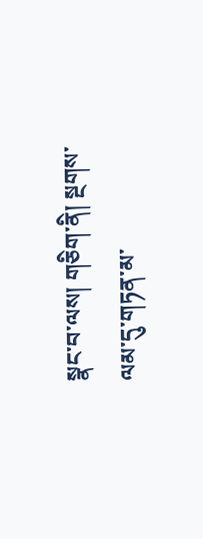སྣང་བ་ལས། གཅིག་ནི། སྔགས་ལམ་དུ་གཏན་མ་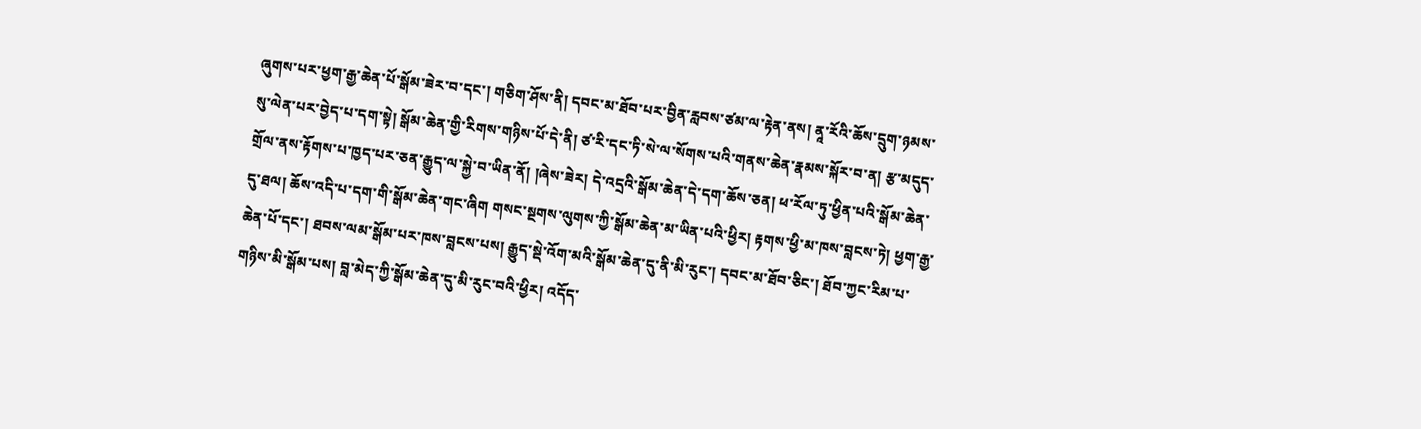ཞུགས་པར་ཕྱག་རྒྱ་ཆེན་པོ་སྒོམ་ཟེར་བ་དང་། གཅིག་ཤོས་ནི། དབང་མ་ཐོབ་པར་བྱིན་རླབས་ཙམ་ལ་རྟེན་ནས། ནཱ་རོའི་ཆོས་དྲུག་ཉམས་སུ་ལེན་པར་བྱེད་པ་དག་སྟེ། སྒོམ་ཆེན་གྱི་རིགས་གཉིས་པོ་དེ་ནི། ཙ་རི་དང་ཏི་སེ་ལ་སོགས་པའི་གནས་ཆེན་རྣམས་སྐོར་བ་ན། རྩ་མདུད་གྲོལ་ནས་རྟོགས་པ་ཁྱད་པར་ཅན་རྒྱུད་ལ་སྐྱེ་བ་ཡིན་ནོ། །ཞེས་ཟེར། དེ་འདྲའི་སྒོམ་ཆེན་དེ་དག་ཆོས་ཅན། ཕ་རོལ་ཏུ་ཕྱིན་པའི་སྒོམ་ཆེན་དུ་ཐལ། ཆོས་འདི་པ་དག་གི་སྒོམ་ཆེན་གང་ཞིག གསང་སྔགས་ལུགས་ཀྱི་སྒོམ་ཆེན་མ་ཡིན་པའི་ཕྱིར། རྟགས་ཕྱི་མ་ཁས་བླངས་ཏེ། ཕྱག་རྒྱ་ཆེན་པོ་དང་། ཐབས་ལམ་སྒོམ་པར་ཁས་བླངས་པས། རྒྱུད་སྡེ་འོག་མའི་སྒོམ་ཆེན་དུ་ནི་མི་རུང་། དབང་མ་ཐོབ་ཅིང་། ཐོབ་ཀྱང་རིམ་པ་གཉིས་མི་སྒོམ་པས། བླ་མེད་ཀྱི་སྒོམ་ཆེན་དུ་མི་རུང་བའི་ཕྱིར། འདོད་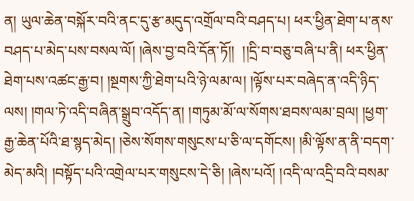ན། ཡུལ་ཆེན་བསྐོར་བའི་ནང་དུ་རྩ་མདུད་འགྲོལ་བའི་བཤད་པ། ཕར་ཕྱིན་ཐེག་པ་ནས་བཤད་པ་མེད་པས་བསལ་ལོ། །ཞེས་བྱ་བའི་དོན་ཏོ།།  །།དྲི་བ་བཅུ་བཞི་པ་ནི། ཕར་ཕྱིན་ཐེག་པས་འཚང་རྒྱ་བ། །སྔགས་ཀྱི་ཐེག་པའི་ཉེ་ལམ་ལ། །ལྟོས་པར་བཞེད་ན་འདི་ཉིད་ལས། །གལ་ཏེ་འདི་བཞིན་སྒྲུབ་འདོད་ན། །གཏུམ་མོ་ལ་སོགས་ཐབས་ལམ་བྲལ། །ཕྱག་རྒྱ་ཆེན་པོའི་ཐ་སྙད་མེད། །ཅེས་སོགས་གསུངས་པ་ཅི་ལ་དགོངས། །མི་ལྟོས་ན་ནི་བདག་མེད་མའི། །བསྟོད་པའི་འགྲེལ་པར་གསུངས་དེ་ཅི། །ཞེས་པའོ། །འདི་ལ་འདྲི་བའི་བསམ་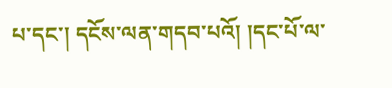པ་དང་། དངོས་ལན་གདབ་པའོ། །དང་པོ་ལ་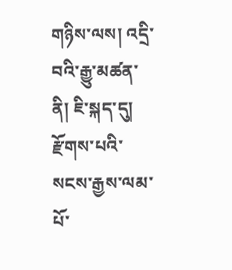གཉིས་ལས། འདྲི་བའི་རྒྱུ་མཚན་ནི། ཇི་སྐད་དུ། རྫོགས་པའི་སངས་རྒྱས་ལམ་པོ་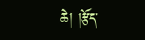ཆེ། །རྩོད་